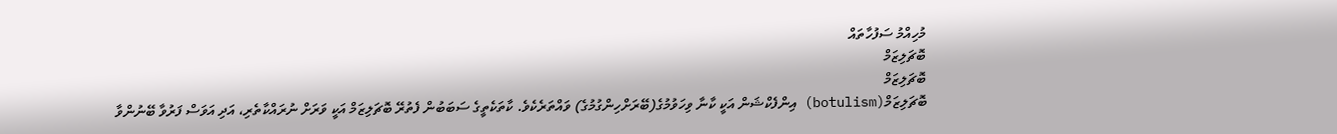މުހިއްމު ސަފުހާތައް
ބޮޗަލިޒަމް
ބޮޗަލިޒަމް
ބޮޗަލިޒަމް(botulism) އިންފެކްޝަން އަކީ ކާނާ ވިހަވުމުގެ(ބޭރަށްހިންގުމުގެ) ވައްތަރެކެވެ. ކާތަކެތީގެ ސަބަބުން ފެތުރޭ ބޮޗަލިޒަމް އަކީ ވަރަށް ނުރައްކާތެރި، އަދި އަވަސް ފަރުވާ ބޭނުންވާ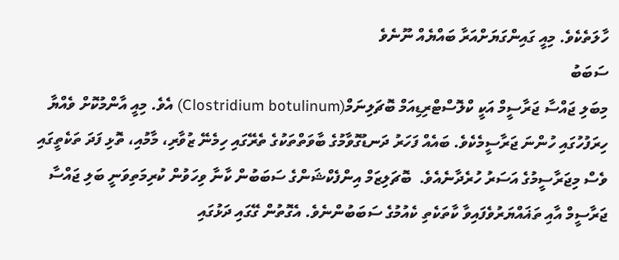ހާލަތެކެވެ. މިއީ ގައިންގަޔަށްއަރާ ބައްޔެއް ނޫނެވެ
ސަބަބު
މިބަލި ޖައްސާ ޖަރާސީމް އަކީ ކްލޮސްޓްރިޑިއަމް ބޮޗަލިނަމް(Clostridium botulinum) އެވެ. މިއީ އާންމުކޮށް ވެއްޔާ ހިރަފުހުގައި ހުންނަ ޖަރާސީމެކެވެ. ބައެއް ފަހަރު ދަނޑުގޮވާމުގެ ބާވަތްތަކުގެ ތެރޭގައި ހިމެނޭ ޒުވާރި، މާމުއި، ތޮޅި ފަދަ ތަކެތީގައި ވެސް މިޖަރާސީމުގެ އަސަރު ހުރެދާނެއެވެ.  ބޮޗަލިޒަމް އިންފެކްޝަންގެ ސަބަބުން ކާނާ ވިހަވުން ކުރިމަތިވަނީ ބަލި ޖައްސާ ޖަރާސީމް އާއި ތަޣައްޔަރުވެފައިވާ ކާތަކެތި ކެއުމުގެ ސަބަބުންނެވެ. އެގޮތުން ގޭގައި ދަޅުގައި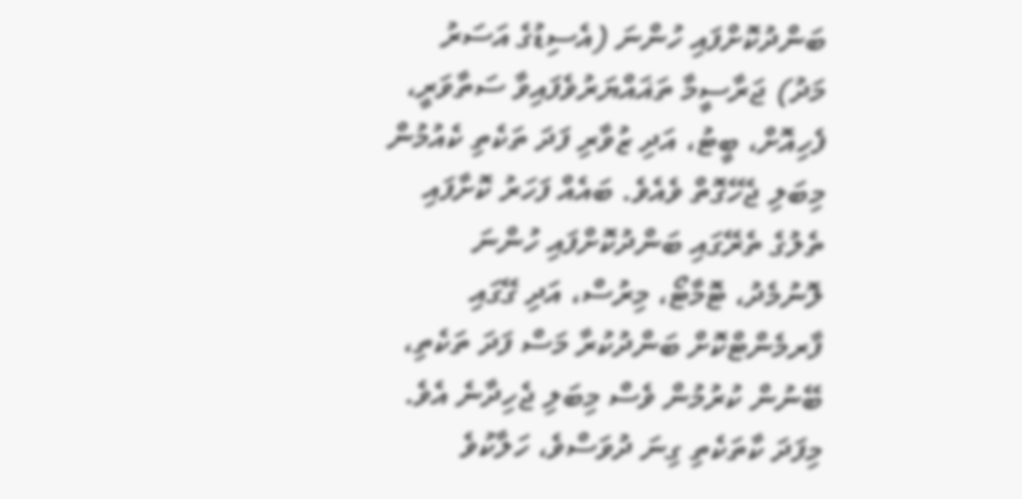ބަންދުކޮށްފައި ހުންނަ (އެސިޑުގެ އަސަރު މަދު) ޖަރާސީމާ ތަޣައްޔަރުވެފައިވާ ސަތާވަރީ، ފެހިއޮށް، ބީޓު، އަދި ޒުވާރި ފަދަ ތަކެތި ކެއުމުން މިބަލި ޖެހޭގޮތް ވެއެވެ. ބައެއް ފަހަރު ކޮށާފައި ތެލުގެ ތެރޭގައި ބަންދުކޮށްފައި ހުންނަ ލޮނުމެދު، ޓޮމާޓޯ، މިރުސް، އަދި ގޭގައި ފާރމެންޓްކޮށް ބަންދުކުރާ މަސް ފަދަ ތަކެތި، ބޭނުން ކުރުމުން ވެސް މިބަލި ޖެހިދާނެ އެވެ. މިފަދަ ކާތަކެތި ގިނަ ދުވަސްވެ، ހަލާކުވެ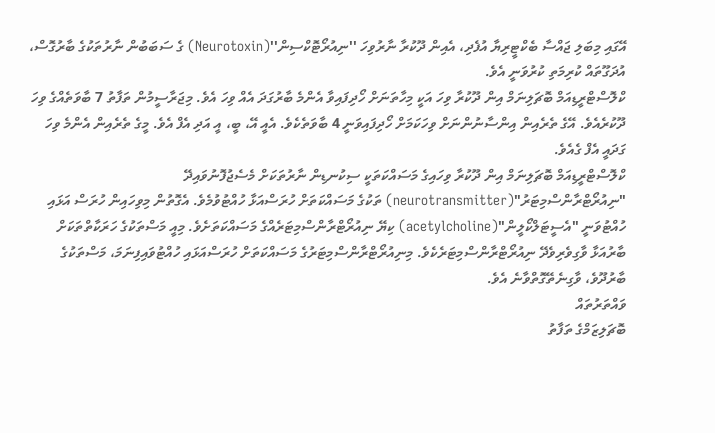އޭގައި މިބަލި ޖައްސާ ބެކްޓީރިޔާ އުފެދި، އެއިން ދޫކުރާ ނާރުވިހަ ''ނިއުރޯޓޮކްސިން''(Neurotoxin) ގެ ސަބަބުން ނާރުތަކުގެ ބާރުގޮސް، އުދަގޫތައް ކުރިމަތި ކުރުވަނީ އެވެ.
ކްލޮސްޓްރީޑިއަމް ބޮޗަލިނަމް އިން ދޫކުރާ ވިހަ އަކީ މިހާތަނަށް ހޯދިފައިވާ އެންމެ ބާރުގަދަ އެއް ވިހަ އެވެ. މިޖަރާސީމުން ތަފާތު 7 ބާވަތެއްގެ ވިހަ ދޫކުރެއެވެ. އޭގެ ތެރެއިން އިންސާނުންނަށް ވިހަކަމަށް ހޯދިފައިވަނީ 4 ބާވަތެކެވެ. އެއީ އޭ، ބީ، އީ އަދި އެފް އެވެ. މީގެ ތެރެއިން އެންމެ ވިހަ ގަދައީ އެފް ގެއެވެ.
ކްލޮސްޓްރީޑިއަމް ބޮޗަލިނަމް އިން ދޫކުރާ ވިހައިގެ މަސައްކަތަކީ ސިކުނޑިން ނާރުތަކަށް މެސެޖުފޮނުވައިދޭ "ނިއުރޯޓްރާންސްމިޓަރު"(neurotransmitter) ތަކުގެ މަސައްކަތަށް ހުރަސްއަޅާ ހުއްޓުވުމެވެ. އެގޮތުން މިވިހައިން ހުރަސް އަޅައި ހުއްޓުވަނީ "އެސީޓަލްކޯލީން"(acetylcholine) ކިޔޭ ނިއުރޯޓްރާންސްމިޓަރެއްގެ މަސައްކަތަށެވެ. މިއީ މަސްތަކުގެ ހަރަކާތްތަކަށް ބާރުއަޅާ ވާގިވެރިވެދޭ ނިއުރޯޓްރާންސްމިޓަރެކެވެ. މިނިއުރޯޓްރާންސްމިޓަރުގެ މަސައްކަތަށް ހުރަސްއަޅައި ހުއްޓުވައިފިނަމަ، މަސްތަކުގެ ބާރުދޫވެ، ވާގިނެތޭގޮތްވާނެ އެވެ.
ވައްތަރުތައް
ބޮޗަލިޒަމްގެ ތަފާތު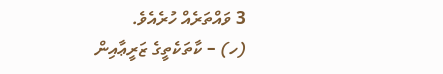3 ވައްތަރެއް ހުރެއެވެ.
(ހ) – ކާތަކެތީގެ ޒަރީޢާއިން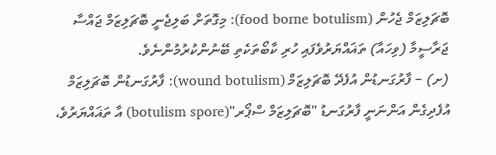ބޮޗަލިޒަމް ޖެހުން (food borne botulism): މިގޮތަށް ބަލިޖެނީ ބޮޗަލިޒަމް ޖައްސާ ޖަރާސީމާ (ވިހައާ) ތަޣައްޔަރުވެފައި ހުރި ކާބޯތަކެތި ބޭނުންކުރުމުންނެވެ.
(ށ) – ފާރުގަނޑުން އުފެދޭ ބޮޗަލިޒަމް (wound botulism): ފާރުގަނޑުން ބޮޗަލިޒަމް އުފެދިގެން އަންނަނީ ފާރުގަނޑު "ބޮޗަލިޒަމް ސްޕޯރ"(botulism spore) އާ ތަޣައްޔަރުވެ،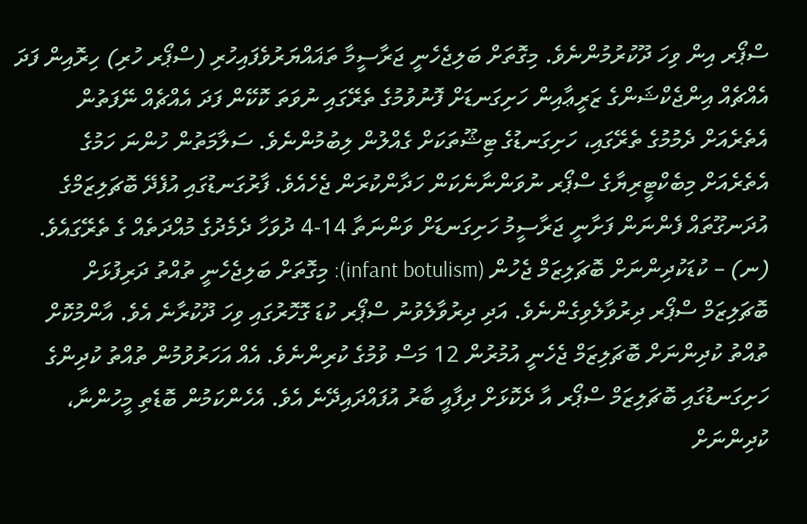ސްޕޯރ އިން ވިހަ ދޫކުރުމުންނެވެ. މިގޮތަށް ބަލިޖެހެނީ ޖަރާސީމާ ތަޣައްޔަރުވެފައިހުރި (ސްޕޯރ ހުރި) ހިރޮއިން ފަދަ އެއްޗެއް އިންޖެކްޝަންގެ ޒަރީޢާއިން ހަށިގަނޑަށް ފޮނުވުމުގެ ތެރޭގައި ނުވަތަ ކޮކޭން ފަދަ އެއްޗެއް ނޭފަތުން އެތެރެއަށް ދެމުމުގެ ތެރޭގައި، ހަށިގަނޑުގެ ޓިޝޫތަކަށް ގެއްލުން ލިބުމުންނެވެ. ސަލާމަތުން ހުންނަ ހަމުގެ އެތެރެއަށް މިބެކްޓީރިޔާގެ ސްޕޯރ ނުވަންނާނެކަން ހަދާންކުރަން ޖެހެއެވެ. ފާރުގަނޑުގައި އުފެދޭ ބޮޗަލިޒަމްގެ އުދަނގޫތައް ފެންނަން ފަށާނީ ޖަރާސީމު ހަށިގަނޑަށް ވަންނަތާ 14-4 ދުވަހާ ދެމެދުގެ މުއްދަތެއް ގެ ތެރޭގައެވެ.
(ނ) – ކުޑަކުދިންނަށް ބޮޗަލިޒަމް ޖެހުން (infant botulism): މިގޮތަށް ބަލިޖެހެނީ ތުއްތު ދަރިފުޅަށް ބޮޗަލިޒަމް ސްޕޯރ ދިރުވާލެވިގެންނެވެ. އަދި ދިރުވާލެވުނު ސްޕޯރ ކުޑަ ގޮހޮރުގައި ވިހަ ދޫކުރާނެ އެވެ. އާންމުކޮށް ތުއްތު ކުދިންނަށް ބޮޗަލިޒަމް ޖެހެނީ އުމުރުން 12 މަސް ވުމުގެ ކުރިންނެވެ. އެއް އަހަރުވުމުން ތުއްތު ކުދިންގެ ހަށިގަނޑުގައި ބޮޗަލިޒަމް ސްޕޯރ އާ ދެކޮޅަށް ދިފާއީ ބާރު އުފައްދައިދޭނެ އެވެ. އެހެންކަމުން ބޮޑެތި މީހުންނާ، ކުދިންނަށް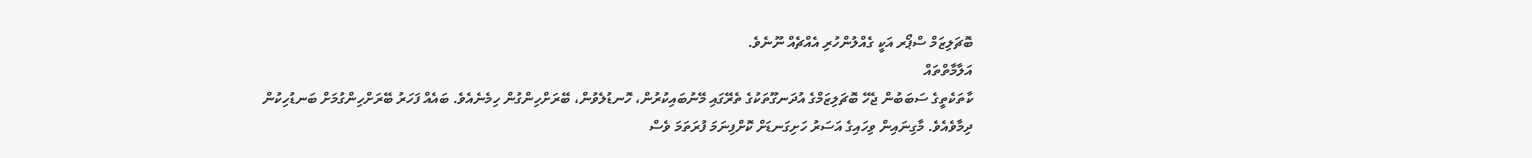ބޮޗަލިޒަމް ސްޕޯރ އަކީ ގެއްލުންހުރި އެއްޗެއް ނޫނެވެ.
އަލާމާތްތައް
ކާތަކެތީގެ ސަބަބުން ޖެހޭ ބޮޗަލިޒަމްގެ އުދަނގޫތަކުގެ ތެރޭގައި މޭނުބައިކުރުން، ހޮނޑުލެވުން، ބޭރަށްހިންގުން ހިމެނެއެވެ. ބައެއް ފަހަރު ބޭރަށްހިންގުމަށް ބަނޑުހިކުން ދިމާވެއެވެ. މާގިނައިން ވިހައިގެ އަސަރު ހަށިގަނޑަށް ކޮށްފިނަމަ ފުރަތަމަ ވެސް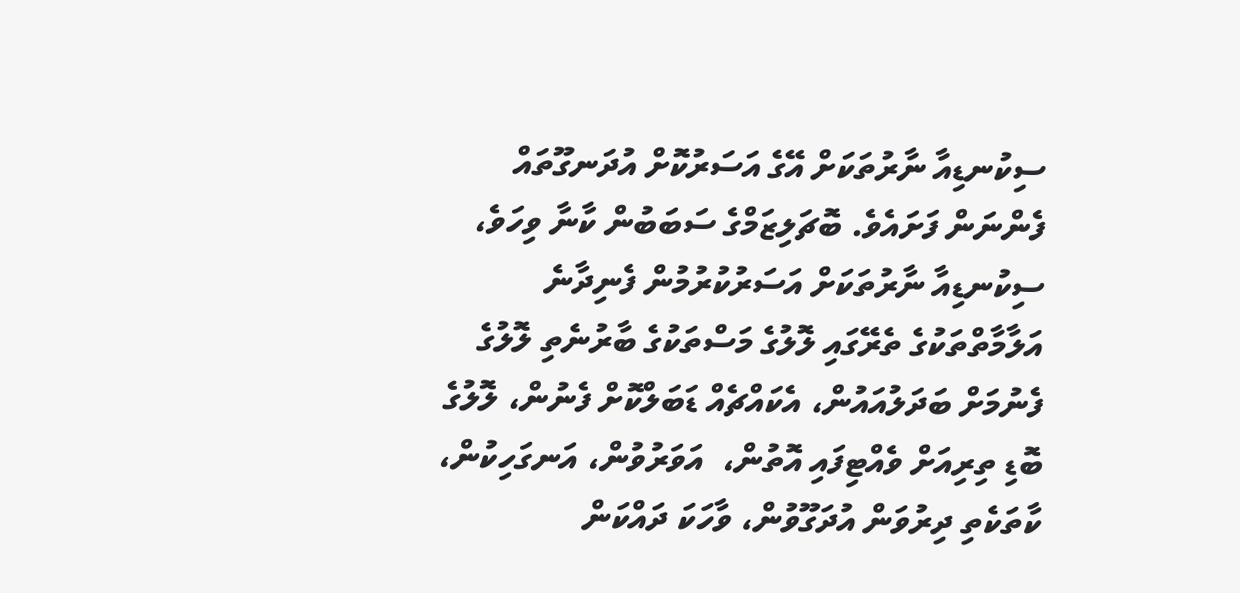ސިކުނޑިއާ ނާރުތަކަށް އޭގެ އަސަރުކޮށް އުދަނގޫތައް ފެންނަން ފަށައެވެ. ބޮޗަލިޒަމްގެ ސަބަބުން ކާނާ ވިހަވެ، ސިކުނޑިއާ ނާރުތަކަށް އަސަރުކުރުމުން ފެނިދާނެ އަލާމާތްތަކުގެ ތެރޭގައި ލޮލުގެ މަސްތަކުގެ ބާރުނެތި ލޮލުގެ ފެނުމަށް ބަދަލުއައުން، އެކައްޗެއް ޑަބަލްކޮށް ފެނުން، ލޮލުގެ ބޮޑި ތިރިއަށް ވެއްޓިފައި އޮތުން،  އަވަރުވުން، އަނގަހިކުން، ކާތަކެތި ދިރުވަން އުދަގޫވުން، ވާހަކަ ދައްކަން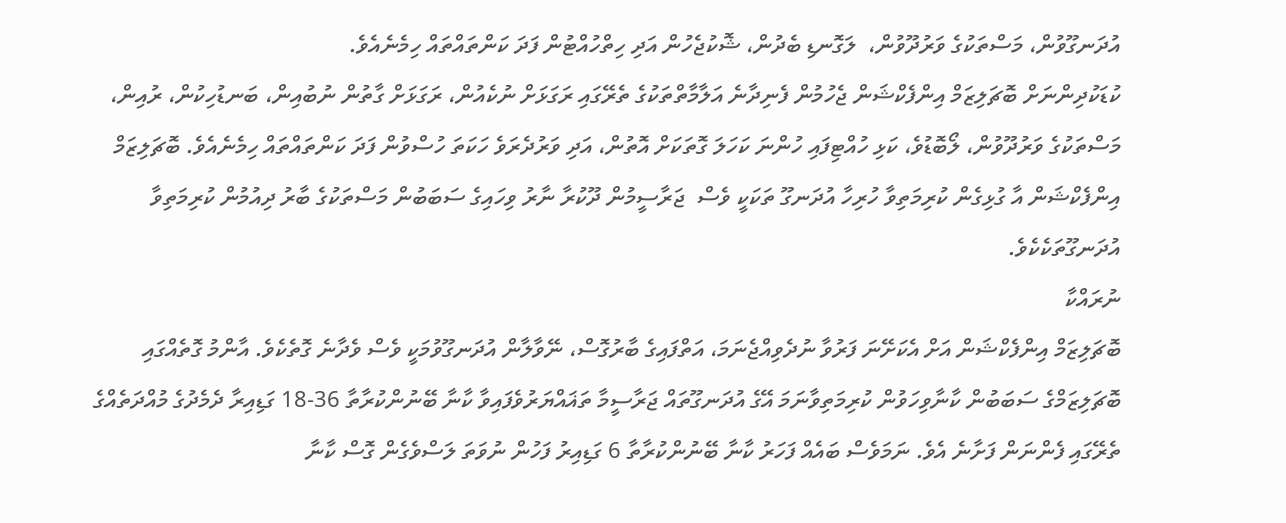އުދަނގޫވުން، މަސްތަކުގެ ވަރުދޫވުން،  ލަގޮނޑި ބެދުން، ޝޮކުޖެހުން އަދި ހިތްހުއްޓުން ފަދަ ކަންތައްތައް ހިމެނެއެވެ.
ކުޑަކުދިންނަށް ބޮޗަލިޒަމް އިންފެކްޝަން ޖެހުމުން ފެނިދާނެ އަލާމާތްތަކުގެ ތެރޭގައި ރަގަޅަށް ނުކެއުން، ރަގަޅަށް ގާތުން ނުބުއިން، ބަނޑުހިކުން، ރުއިން، މަސްތަކުގެ ވަރުދޫވުން، ލޯބޮޑުވެ، ކަޅި ހުއްޓިފައި ހުންނަ ކަހަލަ ގޮތަކަށް އޮތުން، އަދި ވަރުދެރަވެ ހަކަތަ ހުސްވުން ފަދަ ކަންތައްތައް ހިމެނެއެވެ. ބޮޗަލިޒަމް އިންފެކްޝަން އާ ގުޅިގެން ކުރިމަތިވާ ހުރިހާ އުދަނގޫ ތަކަކީ ވެސް  ޖަރާސީމުން ދޫކުރާ ނާރު ވިހައިގެ ސަބަބުން މަސްތަކުގެ ބާރު ދިއުމުން ކުރިމަތިވާ އުދަނގޫތަކެކެވެ.
ނުރައްކާ
ބޮޗަލިޒަމް އިންފެކްޝަން އަށް އެކަށޭނަ ފަރުވާ ނުދެވިއްޖެނަމަ، އަތްފައިގެ ބާރުގޮސް، ނޭވާލާން އުދަނގޫވުމަކީ ވެސް ވެދާނެ ގޮތެކެވެ. އާންމު ގޮތެއްގައި ބޮޗަލިޒަމްގެ ސަބަބުން ކާނާވިހަވުން ކުރިމަތިވާނަމަ އޭގެ އުދަނގޫތައް ޖަރާސީމާ ތަޣައްޔަރުވެފައިވާ ކާނާ ބޭނުންކުރާތާ 36-18 ގަޑިއިރާ ދެމެދުގެ މުއްދަތެއްގެ ތެރޭގައި ފެންނަން ފަށާނެ އެވެ. ނަމަވެސް ބައެއް ފަހަރު ކާނާ ބޭނުންކުރާތާ 6 ގަޑިއިރު ފަހުން ނުވަތަ ލަސްވެގެން ގޮސް ކާނާ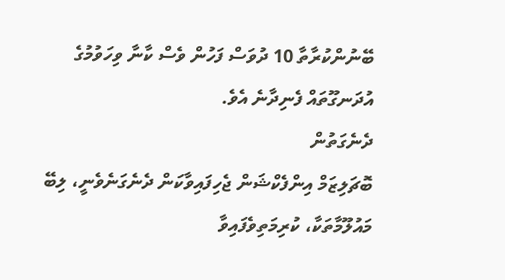ބޭނުންކުރާތާ 10 ދުވަސް ފަހުން ވެސް ކާނާ ވިހަވުމުގެ އުދަނގޫތައް ފެނިދާނެ އެވެ.
ދެނެގަތުން
ބޮޗަލިޒަމް އިންފެކްޝަން ޖެހިފައިވާކަން ދެނެގަނެވެނީ، ލިބޭ މައުލޫމާތަކާ، ކުރިމަތިވެފައިވާ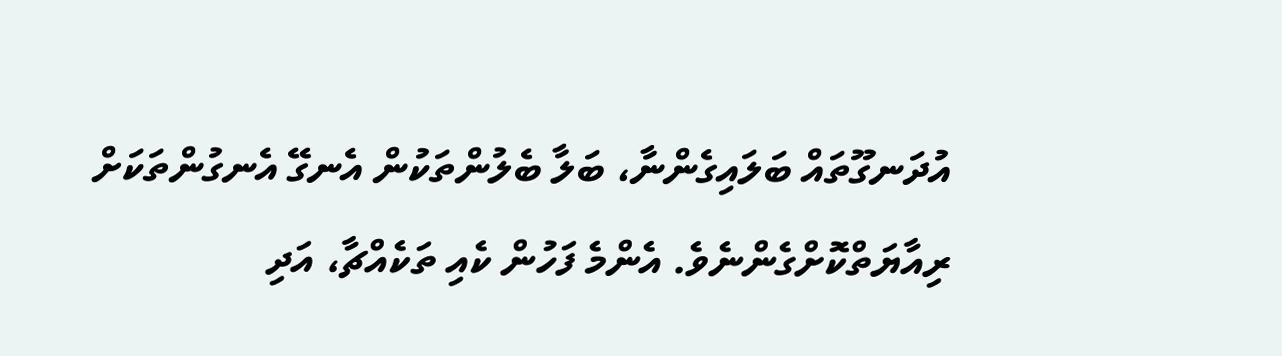އުދަނގޫތައް ބަލައިގެންނާ، ބަލާ ބެލުންތަކުން އެނގޭ އެނގުންތަކަށް ރިއާޔަތްކޮށްގެންނެވެ. އެންމެ ފަހުން ކެއި ތަކެއްޗާ، އަދި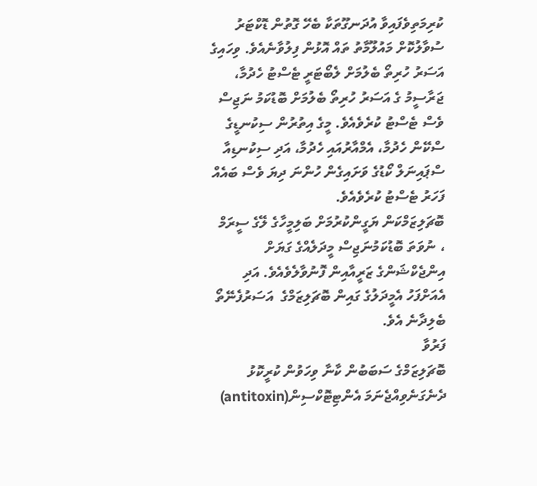ކުރިމަތިވެފައިވާ އުދަނގޫތަކާ ބެހޭ ގޮތުން ޑޮކްޓަރު ސުވާލުކޮށް މައުލޫމާތު ތައް އޮޅުން ފިލުވާނެއެވެ. ވިހައިގެ އަސަރު ހުރިތޯ ބެލުމަށް ލެބޯޓަރީ ޓެސްޓު ހެދުމާ، ޖަރާސީމު ގެ އަސަރު ހުރިތޯ ބެލުމަށް ބޮޑުކަމު ނަޖިސް ވެސް ޓެސްޓު ކުރެވެއެވެ. މީގެ އިތުރުން ސިކުނޑީގެ ސްކޭން ހެދުމާ، އެމްއާރުއައި ހެދުމާ، އަދި ސިކުނޑިއާ ސްޕައިނަލް ކޯޑުގެ ވަށައިގެން ހުންނަ ދިޔަ ވެސް ބައެއް ފަހަރު ޓެސްޓު ކުރެވެއެވެ.
ބޮޗަލިޒަމްކަން ޔަގީންކުރުމަށް ބަލިމީހާގެ ލޭގެ ސީރަމް ، ނުވަތަ ބޮޑުކަމުނަޖިސް މީދަލެއްގެ ގަޔަށް އިންޖެކްޝަންގެ ޒަރީއާއިން ފޮނުވާލެވެއެވެ. އަދި އެއަށްފަހު އެމީދަލުގެ ގައިން ބޮޗަލިޒަމްގެ  އަސަރުފެނޭތޯ ބެލިދާނެ އެވެ.
ފަރުވާ
ބޮޗަލިޒަމްގެ ސަބަބުން ކާނާ ވިހަވުން ކުރީކޮޅު ދެނެގަނެވިއްޖެނަމަ އެންޓިޓޮކްސިން(antitoxin)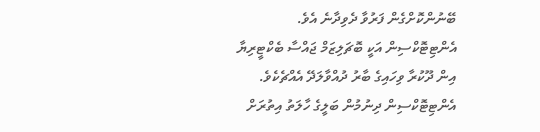ބޭނުންކޮށްގެން ފަރުވާ ދެވިދާނެ އެވެ. އެންޓިޓޮކްސިން އަކީ ބޮޗަލިޒަމް ޖައްސާ ބެކްޓީރިޔާ އިން ދޫކުރާ ވިހައިގެ ބާރު ދުއްވާލަދޭ އެއްޗެކެވެ. އެންޓިޓޮކްސިން ދިނުމުން ބަލީގެ ހާލަތު އިތުރަށް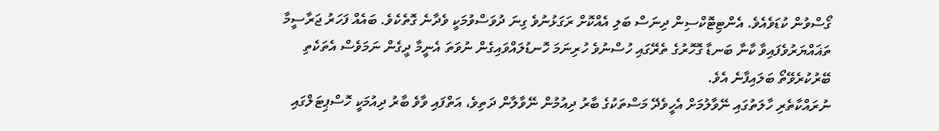ގޯސްވުން ކުޑަވެއެވެ. އެންޓިޓޮކްސިން ދިނަސް ބަލި އެއްކޮށް ރަގަޅުނުވެ ގިނަ ދުވަސްވުމަކީ ވެދާނެ ގޮތެކެވެ. ބައެއް ފަހަރު ޖަރާސީމާ ތަޣައްޔަރުވެފައިވާ ކާނާ ބަނޑާ ގޮހޮރުގެ ތެރޭގައި ހުސްނުވެ ހުރިނަމަ ހޮނޑުލައްވައިގެން ނުވަތަ އެނީމާ ދީގެން ނަމަވެސް އެތަކެތި ބޭރުކުރެވޭތޯ ބަލައިފާނެ އެވެ.
ނުރައްކާތެރި ހާލަތުގައި ނޭވާލުމަށް އެހީވެދޭ މަސްތަކުގެ ބާރު ދިއުމުން ނޭވާލާން ދަތިވެ، އަތްފައި ވާވެ ބާރު ދިއުމަކީ ހޮސްޕިޓަލްގައި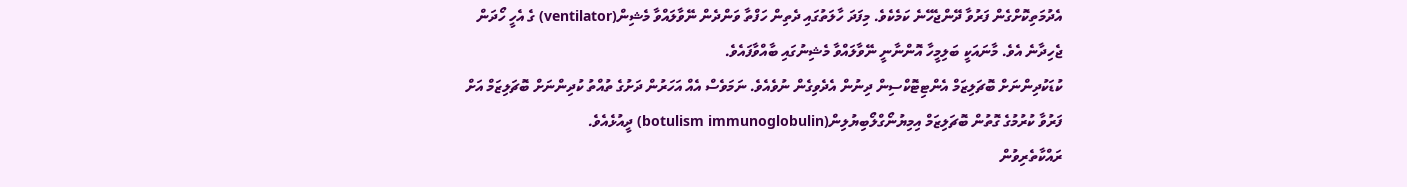އެދުމަތިކޮށްގެން ފަރުވާ ދޭންޖެހޭނެ ކަމެކެވެ. މިފަދަ ހާލަތުގައި ދެތިން ހަފްތާ ވަންދެން ނޭވާލައްވާ މެޝިން(ventilator) ގެ އެހީ ހޯދަން ޖެހިދާނެ އެވެ. މާނައަކީ ބަލިމީހާ އޮންނާނީ ނޭވާލައްވާ މެޝިނުގައި ބާއްވާފައެވެ.
ކުޑަކުދިންނަށް ބޮޗަލިޒަމް އެންޓިޓޮކްސިން ދިނުން އެދެވިގެން ނުވެއެވެ. ނަމަވެސް އެއް އަހަރުން ދަށުގެ ތުއްތު ކުދިންނަށް ބޮޗަލިޒަމް އަށް ފަރުވާ ކުރުމުގެ ގޮތުން ބޮޗަލިޒަމް އިމިޔުނޯގްލޯބިޔުލިން(botulism immunoglobulin) ދީއުޅެއެވެ.
ރައްކާތެރިވުން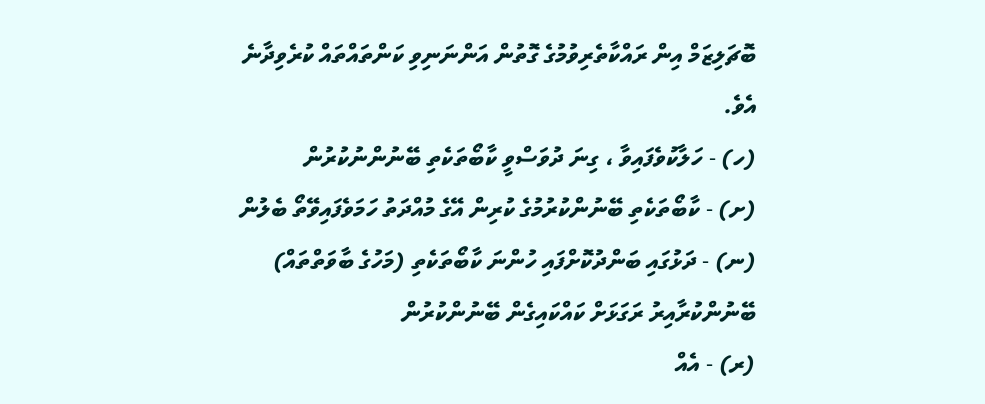ބޮޗަލިޒަމް އިން ރައްކާތެރިވުމުގެ ގޮތުން އަންނަނިވި ކަންތައްތައް ކުރެވިދާނެ އެވެ.
(ހ) - ހަލާކުވެފައިވާ ، ގިނަ ދުވަސްވީ ކާބޯތަކެތި ބޭނުންނުކުރުން
(ށ) - ކާބޯތަކެތި ބޭނުންކުރުމުގެ ކުރިން އޭގެ މުއްދަތު ހަމަވެފައިވޭތޯ ބެލުން
(ނ) - ދަޅުގައި ބަންދުކޮށްފައި ހުންނަ ކާބޯތަކެތި (މަހުގެ ބާވަތްތައް) ބޭނުންކުރާއިރު ރަގަޅަށް ކައްކައިގެން ބޭނުންކުރުން
(ރ) - އެއް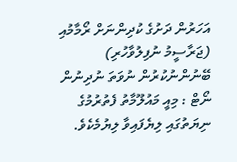އަހަރުން ދަށުގެ ކުދިންނަށް ރޯމާމުއި (ޖަރާސީމު ނުފިލުވާހުރި) ބޭނުންނުކުރުން ނުވަތަ ނުދިނުން
ނޯޓް : މިއީ މައުލޫމާތު ފެތުރުމުގެ ނިޔަތުގައި ލިޔެފައިވާ ލިޔުމެކެވެ.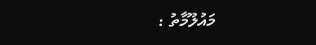މައުލޫމާތު :